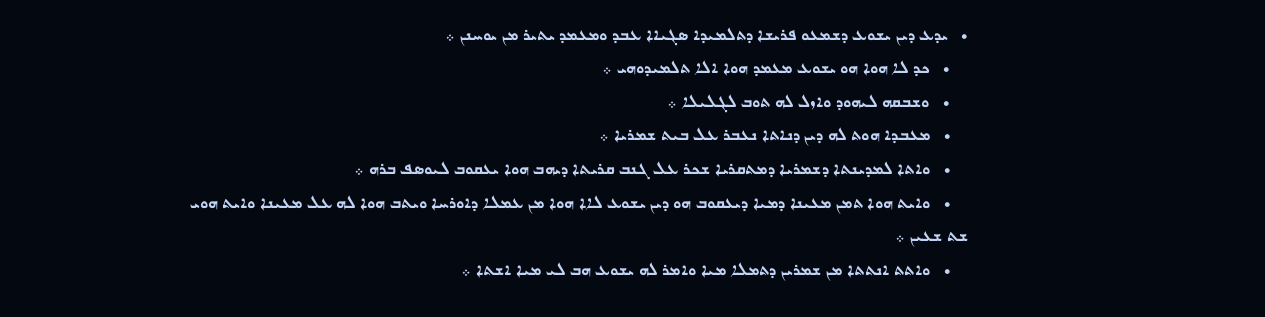•   ܝܕܥ ܕܝܢ ܝܫܘܥ ܕܫܡܥܘ ܦܪܝܫܐ ܕܬܠܡܝܕܐ ܤܓܝܐܐ ܥܒܕ ܘܡܥܡܕ ܝܬܝܪ ܡܢ ܝܘܚܢܢ ܀
    •   ܟܕ ܠܐ ܗܘܐ ܗܘ ܝܫܘܥ ܡܥܡܕ ܗܘܐ ܐܠܐ ܬܠܡܝܕܘܗܝ ܀
    •   ܘܫܒܩܗ ܠܝܗܘܕ ܘܐܙܠ ܠܗ ܬܘܒ ܠܓܠܝܠܐ ܀
    •   ܡܥܒܕܐ ܗܘܬ ܠܗ ܕܝܢ ܕܢܐܬܐ ܢܥܒܪ ܥܠ ܒܝܬ ܫܡܪܝܐ ܀
    •   ܘܐܬܐ ܠܡܕܝܢܬܐ ܕܫܡܪܝܐ ܕܡܬܩܪܝܐ ܫܟܪ ܥܠ ܓܢܒ ܩܪܝܬܐ ܕܝܗܒ ܗܘܐ ܝܥܩܘܒ ܠܝܘܤܦ ܒܪܗ ܀
    •   ܘܐܝܬ ܗܘܐ ܬܡܢ ܡܥܝܢܐ ܕܡܝܐ ܕܝܥܩܘܒ ܗܘ ܕܝܢ ܝܫܘܥ ܠܐܐ ܗܘܐ ܡܢ ܥܡܠܐ ܕܐܘܪܚܐ ܘܝܬܒ ܗܘܐ ܠܗ ܥܠ ܡܥܝܢܐ ܘܐܝܬ ܗܘܝ ܫܬ ܫܥܝܢ ܀
    •   ܘܐܬܬ ܐܢܬܬܐ ܡܢ ܫܡܪܝܢ ܕܬܡܠܐ ܡܝܐ ܘܐܡܪ ܠܗ ܝܫܘܥ ܗܒ ܠܝ ܡܝܐ ܐܫܬܐ ܀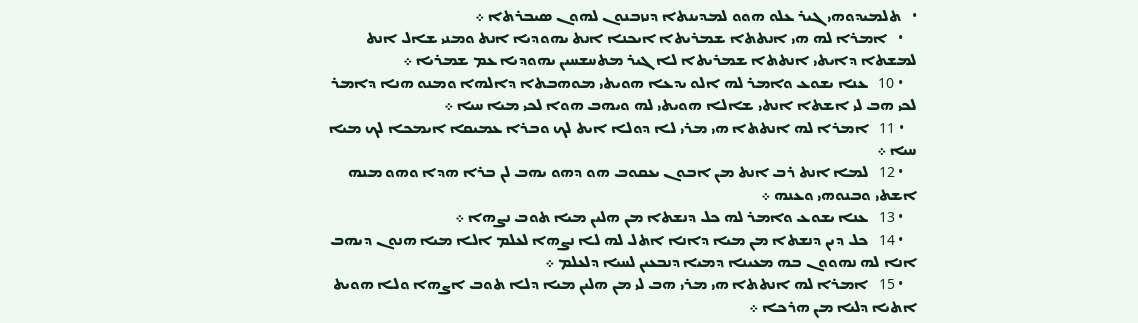•   ܬܠܡܝܕܘܗܝ ܓܝܪ ܥܠܘ ܗܘܘ ܠܡܕܝܢܬܐ ܕܢܙܒܢܘܢ ܠܗܘܢ ܤܝܒܪܬܐ ܀
    •   ܐܡܪܐ ܠܗ ܗܝ ܐܢܬܬܐ ܫܡܪܝܬܐ ܐܝܟܢܐ ܐܢܬ ܝܗܘܕܝܐ ܐܢܬ ܘܡܢܝ ܫܐܠ ܐܢܬ ܠܡܫܬܐ ܕܐܝܬܝ ܐܢܬܬܐ ܫܡܪܝܬܐ ܠܐ ܓܝܪ ܡܬܚܫܚܝܢ ܝܗܘܕܝܐ ܥܡ ܫܡܪܝܐ ܀
    • 10   ܥܢܐ ܝܫܘܥ ܘܐܡܪ ܠܗ ܐܠܘ ܝܕܥܐ ܗܘܝܬܝ ܡܘܗܒܬܐ ܕܐܠܗܐ ܘܡܢܘ ܗܢܐ ܕܐܡܪ ܠܟܝ ܗܒ ܠܝ ܐܫܬܐ ܐܢܬܝ ܫܐܠܐ ܗܘܝܬܝ ܠܗ ܘܝܗܒ ܗܘܐ ܠܟܝ ܡܝܐ ܚܝܐ ܀
    • 11   ܐܡܪܐ ܠܗ ܐܢܬܬܐ ܗܝ ܡܪܝ ܠܐ ܕܘܠܐ ܐܝܬ ܠܟ ܘܒܪܐ ܥܡܝܩܐ ܐܝܡܟܐ ܠܟ ܡܝܐ ܚܝܐ ܀
    • 12   ܠܡܐ ܐܢܬ ܪܒ ܐܢܬ ܡܢ ܐܒܘܢ ܝܥܩܘܒ ܗܘ ܕܗܘ ܝܗܒ ܠܢ ܒܪܐ ܗܕܐ ܘܗܘ ܡܢܗ ܐܫܬܝ ܘܒܢܘܗܝ ܘܥܢܗ ܀
    • 13   ܥܢܐ ܝܫܘܥ ܘܐܡܪ ܠܗ ܟܠ ܕܢܫܬܐ ܡܢ ܗܠܝܢ ܡܝܐ ܬܘܒ ܢܨܗܐ ܀
    • 14   ܟܠ ܕܝܢ ܕܢܫܬܐ ܡܢ ܡܝܐ ܕܐܢܐ ܐܬܠ ܠܗ ܠܐ ܢܨܗܐ ܠܥܠܡ ܐܠܐ ܡܝܐ ܗܢܘܢ ܕܝܗܒ ܐܢܐ ܠܗ ܢܗܘܘܢ ܒܗ ܡܥܝܢܐ ܕܡܝܐ ܕܢܒܥܝܢ ܠܚܝܐ ܕܠܥܠܡ ܀
    • 15   ܐܡܪܐ ܠܗ ܐܢܬܬܐ ܗܝ ܡܪܝ ܗܒ ܠܝ ܡܢ ܗܠܝܢ ܡܝܐ ܕܠܐ ܬܘܒ ܐܨܗܐ ܘܠܐ ܗܘܝܬ ܐܬܝܐ ܕܠܝܐ ܡܢ ܗܪܟܐ ܀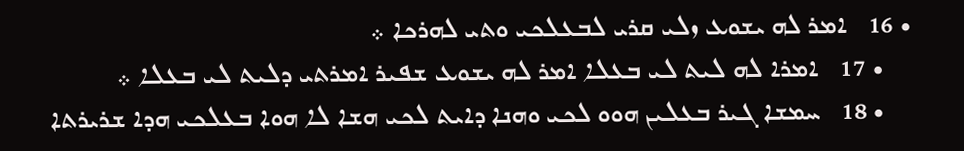• 16   ܐܡܪ ܠܗ ܝܫܘܥ ܙܠܝ ܩܪܝ ܠܒܥܠܟܝ ܘܬܝ ܠܗܪܟܐ ܀
    • 17   ܐܡܪܐ ܠܗ ܠܝܬ ܠܝ ܒܥܠܐ ܐܡܪ ܠܗ ܝܫܘܥ ܫܦܝܪ ܐܡܪܬܝ ܕܠܝܬ ܠܝ ܒܥܠܐ ܀
    • 18   ܚܡܫܐ ܓܝܪ ܒܥܠܝܢ ܗܘܘ ܠܟܝ ܘܗܢܐ ܕܐܝܬ ܠܟܝ ܗܫܐ ܠܐ ܗܘܐ ܒܥܠܟܝ ܗܕܐ ܫܪܝܪܬܐ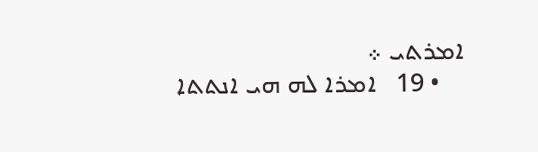ܐܡܪܬܝ ܀
    • 19   ܐܡܪܐ ܠܗ ܗܝ ܐܢܬܬܐ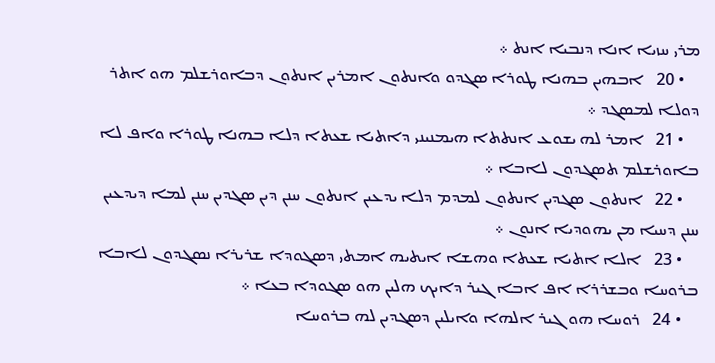ܡܪܝ ܚܙܝܐ ܐܢܐ ܕܢܒܝܐ ܐܢܬ ܀
    • 20   ܐܒܗܝܢ ܒܗܢܐ ܛܘܪܐ ܤܓܕܘ ܘܐܢܬܘܢ ܐܡܪܝܢ ܐܢܬܘܢ ܕܒܐܘܪܫܠܡ ܗܘ ܐܬܪ ܕܘܠܐ ܠܡܤܓܕ ܀
    • 21   ܐܡܪ ܠܗ ܝܫܘܥ ܐܢܬܬܐ ܗܝܡܢܝܢܝ ܕܐܬܝܐ ܫܥܬܐ ܕܠܐ ܒܗܢܐ ܛܘܪܐ ܘܐܦ ܠܐ ܒܐܘܪܫܠܡ ܬܤܓܕܘܢ ܠܐܒܐ ܀
    • 22   ܐܢܬܘܢ ܤܓܕܝܢ ܐܢܬܘܢ ܠܡܕܡ ܕܠܐ ܝܕܥܝܢ ܐܢܬܘܢ ܚܢܢ ܕܝܢ ܤܓܕܝܢ ܚܢܢ ܠܡܐ ܕܝܕܥܝܢ ܚܢܢ ܕܚܝܐ ܡܢ ܝܗܘܕܝܐ ܐܢܘܢ ܀
    • 23   ܐܠܐ ܐܬܝܐ ܫܥܬܐ ܘܗܫܐ ܐܝܬܝܗ ܐܡܬܝ ܕܤܓܘܕܐ ܫܪܝܪܐ ܢܤܓܕܘܢ ܠܐܒܐ ܒܪܘܚܐ ܘܒܫܪܪܐ ܐܦ ܐܒܐ ܓܝܪ ܕܐܝܟ ܗܠܝܢ ܗܘ ܤܓܘܕܐ ܒܥܐ ܀
    • 24   ܪܘܚܐ ܗܘ ܓܝܪ ܐܠܗܐ ܘܐܝܠܝܢ ܕܤܓܕܝܢ ܠܗ ܒܪܘܚܐ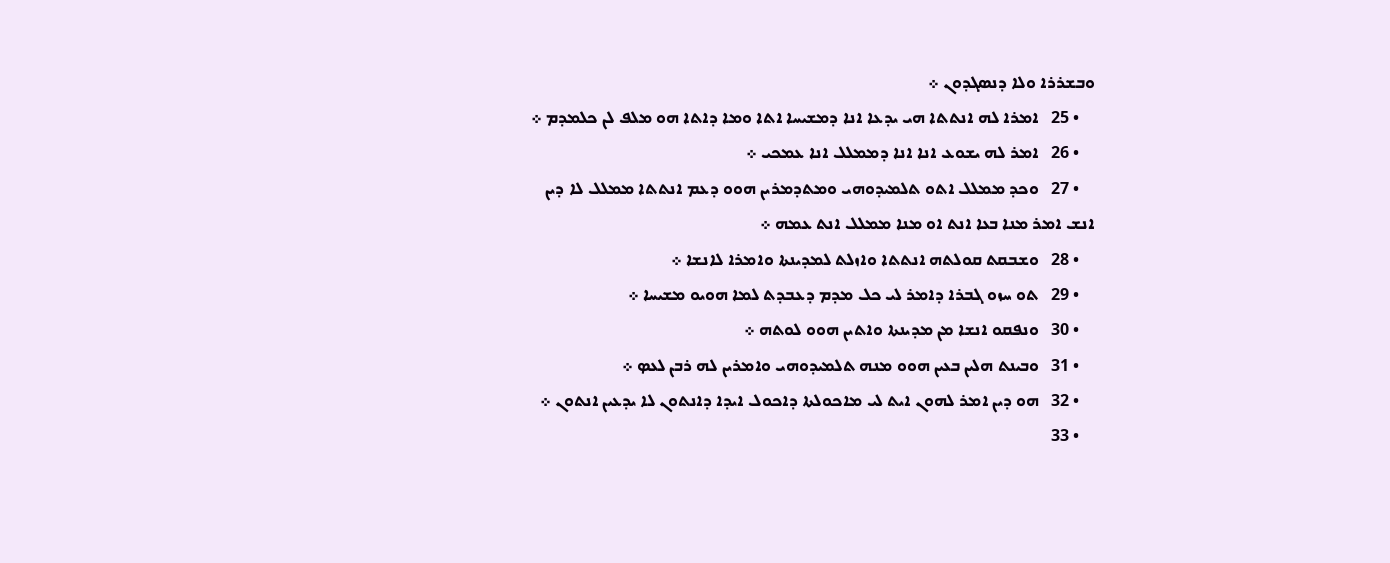ܘܒܫܪܪܐ ܘܠܐ ܕܢܤܓܕܘܢ ܀
    • 25   ܐܡܪܐ ܠܗ ܐܢܬܬܐ ܗܝ ܝܕܥܐ ܐܢܐ ܕܡܫܝܚܐ ܐܬܐ ܘܡܐ ܕܐܬܐ ܗܘ ܡܠܦ ܠܢ ܟܠܡܕܡ ܀
    • 26   ܐܡܪ ܠܗ ܝܫܘܥ ܐܢܐ ܐܢܐ ܕܡܡܠܠ ܐܢܐ ܥܡܟܝ ܀
    • 27   ܘܟܕ ܡܡܠܠ ܐܬܘ ܬܠܡܝܕܘܗܝ ܘܡܬܕܡܪܝܢ ܗܘܘ ܕܥܡ ܐܢܬܬܐ ܡܡܠܠ ܠܐ ܕܝܢ ܐܢܫ ܐܡܪ ܡܢܐ ܒܥܐ ܐܢܬ ܐܘ ܡܢܐ ܡܡܠܠ ܐܢܬ ܥܡܗ ܀
    • 28   ܘܫܒܩܬ ܩܘܠܬܗ ܐܢܬܬܐ ܘܐܙܠܬ ܠܡܕܝܢܬܐ ܘܐܡܪܐ ܠܐܢܫܐ ܀
    • 29   ܬܘ ܚܙܘ ܓܒܪܐ ܕܐܡܪ ܠܝ ܟܠ ܡܕܡ ܕܥܒܕܬ ܠܡܐ ܗܘܝܘ ܡܫܝܚܐ ܀
    • 30   ܘܢܦܩܘ ܐܢܫܐ ܡܢ ܡܕܝܢܬܐ ܘܐܬܝܢ ܗܘܘ ܠܘܬܗ ܀
    • 31   ܘܒܝܢܬ ܗܠܝܢ ܒܥܝܢ ܗܘܘ ܡܢܗ ܬܠܡܝܕܘܗܝ ܘܐܡܪܝܢ ܠܗ ܪܒܢ ܠܥܤ ܀
    • 32   ܗܘ ܕܝܢ ܐܡܪ ܠܗܘܢ ܐܝܬ ܠܝ ܡܐܟܘܠܬܐ ܕܐܟܘܠ ܐܝܕܐ ܕܐܢܬܘܢ ܠܐ ܝܕܥܝܢ ܐܢܬܘܢ ܀
    • 33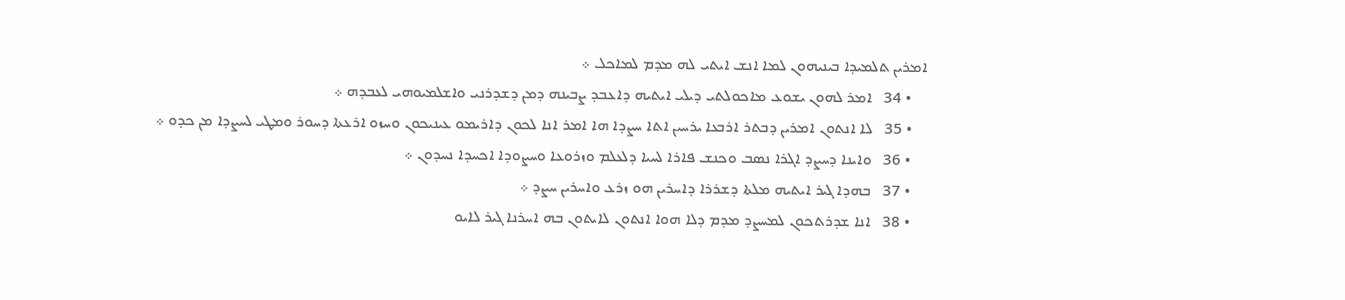ܐܡܪܝܢ ܬܠܡܝܕܐ ܒܝܢܝܗܘܢ ܠܡܐ ܐܢܫ ܐܝܬܝ ܠܗ ܡܕܡ ܠܡܐܟܠ ܀
    • 34   ܐܡܪ ܠܗܘܢ ܝܫܘܥ ܡܐܟܘܠܬܝ ܕܝܠܝ ܐܝܬܝܗ ܕܐܥܒܕ ܨܒܝܢܗ ܕܡܢ ܕܫܕܪܢܝ ܘܐܫܠܡܝܘܗܝ ܠܥܒܕܗ ܀
    • 35   ܠܐ ܐܢܬܘܢ ܐܡܪܝܢ ܕܒܬܪ ܐܪܒܥܐ ܝܪܚܝܢ ܐܬܐ ܚܨܕܐ ܗܐ ܐܡܪ ܐܢܐ ܠܟܘܢ ܕܐܪܝܡܘ ܥܝܢܝܟܘܢ ܘܚܙܘ ܐܪܥܬܐ ܕܚܘܪ ܘܡܛܝ ܠܚܨܕܐ ܡܢ ܟܕܘ ܀
    • 36   ܘܐܝܢܐ ܕܚܨܕ ܐܓܪܐ ܢܤܒ ܘܟܢܫ ܦܐܪܐ ܠܚܝܐ ܕܠܥܠܡ ܘܙܪܘܥܐ ܘܚܨܘܕܐ ܐܟܚܕܐ ܢܚܕܘܢ ܀
    • 37   ܒܗܕܐ ܓܝܪ ܐܝܬܝܗ ܡܠܬܐ ܕܫܪܪܐ ܕܐܚܪܝܢ ܗܘ ܙܪܥ ܘܐܚܪܝܢ ܚܨܕ ܀
    • 38   ܐܢܐ ܫܕܪܬܟܘܢ ܠܡܚܨܕ ܡܕܡ ܕܠܐ ܗܘܐ ܐܢܬܘܢ ܠܐܝܬܘܢ ܒܗ ܐܚܪܢܐ ܓܝܪ ܠܐܝܘ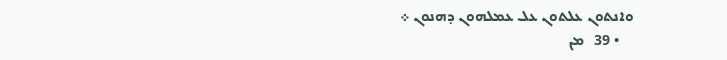ܘܐܢܬܘܢ ܥܠܬܘܢ ܥܠ ܥܡܠܗܘܢ ܕܗܢܘܢ ܀
    • 39   ܡܢ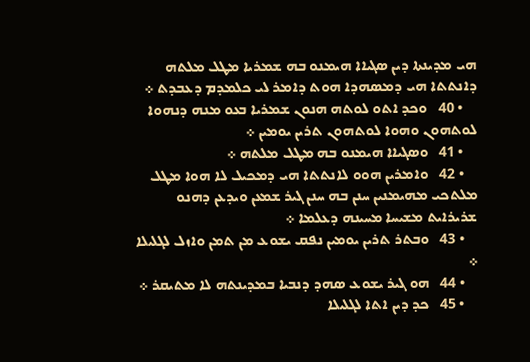ܗܝ ܡܕܝܢܬܐ ܕܝܢ ܤܓܝܐܐ ܗܝܡܢܘ ܒܗ ܫܡܪܝܐ ܡܛܠ ܡܠܬܗ ܕܐܢܬܬܐ ܗܝ ܕܡܤܗܕܐ ܗܘܬ ܕܐܡܪ ܠܝ ܟܠܡܕܡ ܕܥܒܕܬ ܀
    • 40   ܘܟܕ ܐܬܘ ܠܘܬܗ ܗܢܘܢ ܫܡܪܝܐ ܒܥܘ ܡܢܗ ܕܢܗܘܐ ܠܘܬܗܘܢ ܘܗܘܐ ܠܘܬܗܘܢ ܬܪܝܢ ܝܘܡܝܢ ܀
    • 41   ܘܤܓܝܐܐ ܗܝܡܢܘ ܒܗ ܡܛܠ ܡܠܬܗ ܀
    • 42   ܘܐܡܪܝܢ ܗܘܘ ܠܐܢܬܬܐ ܗܝ ܕܡܟܝܠ ܠܐ ܗܘܐ ܡܛܠ ܡܠܬܟܝ ܡܗܝܡܢܝܢ ܚܢܢ ܒܗ ܚܢܢ ܓܝܪ ܫܡܥܢ ܘܝܕܥܢ ܕܗܢܘ ܫܪܝܪܐܝܬ ܡܫܝܚܐ ܡܚܝܢܗ ܕܥܠܡܐ ܀
    • 43   ܘܒܬܪ ܬܪܝܢ ܝܘܡܝܢ ܢܦܩ ܝܫܘܥ ܡܢ ܬܡܢ ܘܐܙܠ ܠܓܠܝܠܐ ܀
    • 44   ܗܘ ܓܝܪ ܝܫܘܥ ܤܗܕ ܕܢܒܝܐ ܒܡܕܝܢܬܗ ܠܐ ܡܬܝܩܪ ܀
    • 45   ܟܕ ܕܝܢ ܐܬܐ ܠܓܠܝܠܐ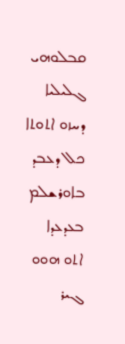ܩܒܠܘܗܝ ܓܠܝܠܝܐ ܕܚܙܘ ܐܬܘܬܐ ܟܠ ܕܥܒܕ ܒܐܘܪܫܠܡ ܒܥܕܥܕܐ ܐܬܘ ܗܘܘ ܓܝܪ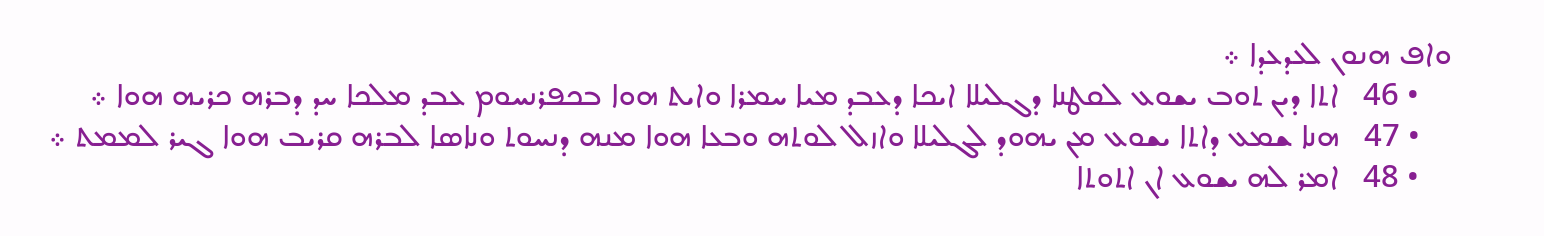ܘܐܦ ܗܢܘܢ ܠܥܕܥܕܐ ܀
    • 46   ܐܬܐ ܕܝܢ ܬܘܒ ܝܫܘܥ ܠܩܛܢܐ ܕܓܠܝܠܐ ܐܝܟܐ ܕܥܒܕ ܡܝܐ ܚܡܪܐ ܘܐܝܬ ܗܘܐ ܒܟܦܪܢܚܘܡ ܥܒܕ ܡܠܟܐ ܚܕ ܕܒܪܗ ܟܪܝܗ ܗܘܐ ܀
    • 47   ܗܢܐ ܫܡܥ ܕܐܬܐ ܝܫܘܥ ܡܢ ܝܗܘܕ ܠܓܠܝܠܐ ܘܐܙܠ ܠܘܬܗ ܘܒܥܐ ܗܘܐ ܡܢܗ ܕܢܚܘܬ ܘܢܐܤܐ ܠܒܪܗ ܩܪܝܒ ܗܘܐ ܓܝܪ ܠܡܡܬ ܀
    • 48   ܐܡܪ ܠܗ ܝܫܘܥ ܐܢ ܐܬܘܬܐ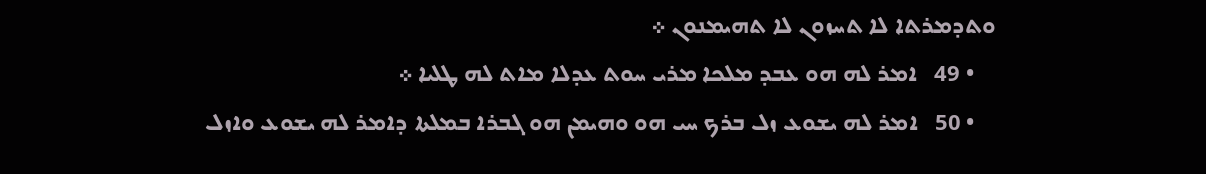ܘܬܕܡܪܬܐ ܠܐ ܬܚܙܘܢ ܠܐ ܬܗܝܡܢܘܢ ܀
    • 49   ܐܡܪ ܠܗ ܗܘ ܥܒܕ ܡܠܟܐ ܡܪܝ ܚܘܬ ܥܕܠܐ ܡܐܬ ܠܗ ܛܠܝܐ ܀
    • 50   ܐܡܪ ܠܗ ܝܫܘܥ ܙܠ ܒܪܟ ܚܝ ܗܘ ܘܗܝܡܢ ܗܘ ܓܒܪܐ ܒܡܠܬܐ ܕܐܡܪ ܠܗ ܝܫܘܥ ܘܐܙܠ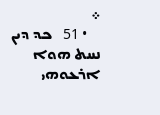܀
    • 51   ܟܕ ܕܝܢ ܢܚܬ ܗܘܐ ܐܪܥܘܗܝ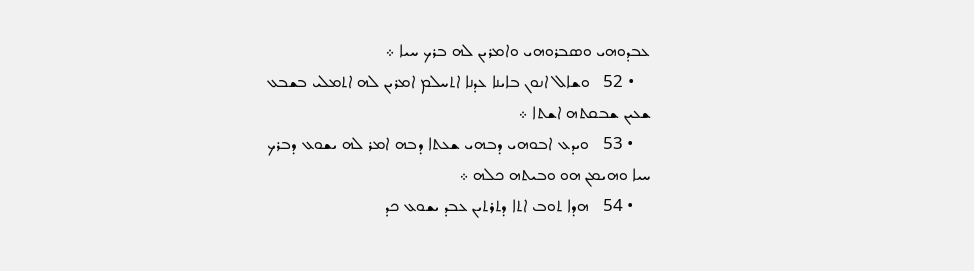ܥܒܕܘܗܝ ܘܤܒܪܘܗܝ ܘܐܡܪܝܢ ܠܗ ܒܪܟ ܚܝܐ ܀
    • 52   ܘܫܐܠ ܐܢܘܢ ܒܐܝܢܐ ܥܕܢܐ ܐܬܚܠܡ ܐܡܪܝܢ ܠܗ ܐܬܡܠܝ ܒܫܒܥ ܫܥܝܢ ܫܒܩܬܗ ܐܫܬܐ ܀
    • 53   ܘܝܕܥ ܐܒܘܗܝ ܕܒܗܝ ܫܥܬܐ ܕܒܗ ܐܡܪ ܠܗ ܝܫܘܥ ܕܒܪܟ ܚܝܐ ܘܗܝܡܢ ܗܘ ܘܒܝܬܗ ܟܠܗ ܀
    • 54   ܗܕܐ ܬܘܒ ܐܬܐ ܕܬܪܬܝܢ ܥܒܕ ܝܫܘܥ ܟܕ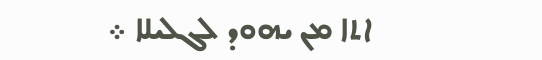ܐܬܐ ܡܢ ܝܗܘܕ ܠܓܠܝܠܐ ܀